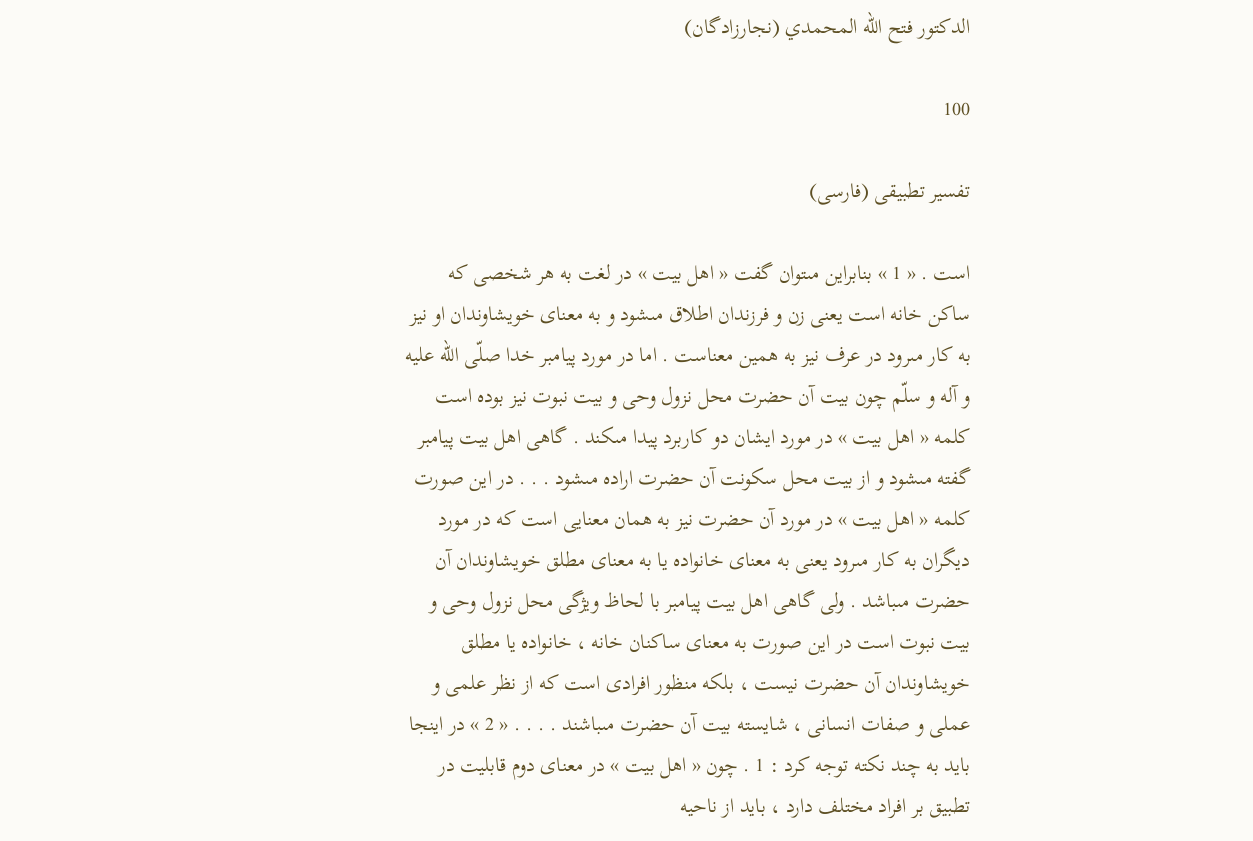الدكتور فتح الله المحمدي (نجارزادگان)

100

تفسير تطبيقى (فارسى)

است . « 1 » بنابراين مىتوان گفت « اهل بيت » در لغت به هر شخصى كه ساكن خانه است يعنى زن و فرزندان اطلاق مىشود و به معناى خويشاوندان او نيز به كار مىرود در عرف نيز به همين معناست . اما در مورد پيامبر خدا صلّى اللّه عليه و آله و سلّم چون بيت آن حضرت محل نزول وحى و بيت نبوت نيز بوده است كلمه « اهل بيت » در مورد ايشان دو كاربرد پيدا مىكند . گاهى اهل بيت پيامبر گفته مىشود و از بيت محل سكونت آن حضرت اراده مىشود . . . در اين صورت كلمه « اهل بيت » در مورد آن حضرت نيز به همان معنايى است كه در مورد ديگران به كار مىرود يعنى به معناى خانواده يا به معناى مطلق خويشاوندان آن حضرت مىباشد . ولى گاهى اهل بيت پيامبر با لحاظ ويژگى محل نزول وحى و بيت نبوت است در اين صورت به معناى ساكنان خانه ، خانواده يا مطلق خويشاوندان آن حضرت نيست ، بلكه منظور افرادى است كه از نظر علمى و عملى و صفات انسانى ، شايسته بيت آن حضرت مىباشند . . . . « 2 » در اينجا بايد به چند نكته توجه كرد : 1 . چون « اهل بيت » در معناى دوم قابليت در تطبيق بر افراد مختلف دارد ، بايد از ناحيه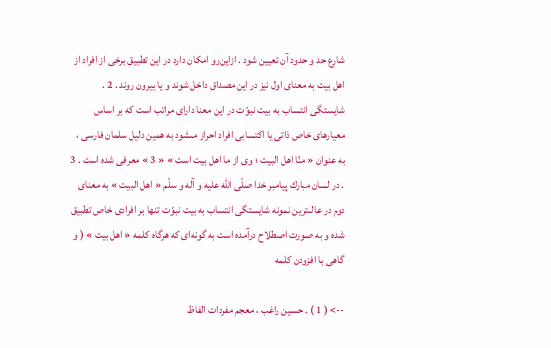شارع حد و حدود آن تعيين شود . ازاين‌رو امكان دارد در اين تطبيق برخى از افراد از اهل بيت به معناى اول نيز در اين مصداق داخل شوند و يا بيرون روند . 2 . شايستگى انتساب به بيت نبوّت در اين معنا داراى مراتب است كه بر اساس معيارهاى خاص ذاتى يا اكتسابى افراد احراز مىشود به همين دليل سلمان فارسى ، به عنوان « منّا اهل البيت ؛ وى از ما اهل بيت است » « 3 » معرفى شده است . 3 . در لسان مبارك پيامبر خدا صلّى اللّه عليه و آله و سلّم « اهل البيت » به معناى دوم در عالىترين نمونه شايستگى انتساب به بيت نبوّت تنها بر افرادى خاص تطبيق شده و به صورت اصطلاح درآمده است به گونه‌اى كه هرگاه كلمه « اهل بيت » ( و گاهى با افزودن كلمه

--> ( 1 ) . حسين راغب ، معجم مفردات الفاظ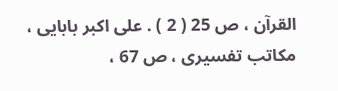القرآن ، ص 25 ( 2 ) . على اكبر بابايى ، مكاتب تفسيرى ، ص 67 ،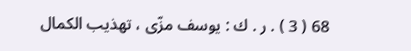68 ( 3 ) . ر . ك : يوسف مزّى ، تهذيب الكمال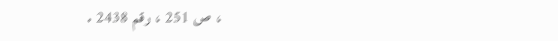، ص 251 ، رقم 2438 .